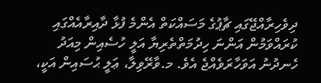ދިވެހިރާއްޖޭގައި ޗާޕުގެ މަސައްކަތް އެންމެ ފުޅާ ދާއިރާއެއްގައި ކުރައްވަމުން އަންނަ ހިދުމަތްތެރިޔާ އަލީ ހުސެއިން މިއަދު ހެނދުނު އަވަހާރަވެއްޖެ އެވެ. މ.ވާރޭވިލާ، ޢަލީ ޙުސައިން އަކީ،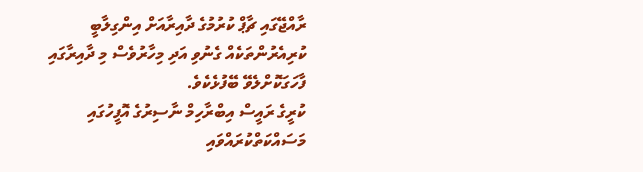ރާއްޖޭގައި ޗާޕް ކުރުމުގެ ދާއިރާއަށް އިންގިލާބީ ކުރިއެރުންތަކެއް ގެނުވި އަދި މިހާރުވެސް މި ދާއިރާގައި ފާހަގަކޮށްލެވޭ ބޭފުޅެކެވެ.
ކުރީގެ ރައީސް އިބްރާހިމް ނާސިރުގެ އޮފީހުގައި މަސައްކަތްކުރައްވައި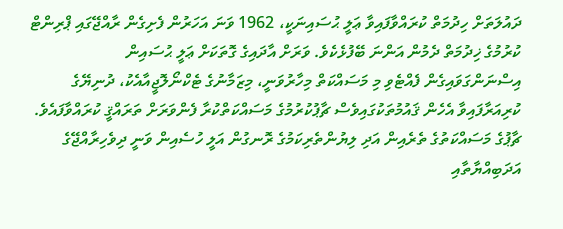ދައުލަތަށް ހިދުމަތް ކުރައްވާފައިވާ ޢަލީ ޙުސައިނަކީ، 1962 ވަނަ އަހަރުން ފެށިގެން ރާއްޖޭގައި ޕްރިންޓް ކުރުމުގެ ޚިދުމަތް ދެމުން އަންނަ ބޭފުޅެކެވެ. ވަރަށް އާދައިގެ ގޮތަކަށް ޢަލީ ޙުސައިން އިސްނަންގަވައިގެން ފެއްޓެވި މި މަސައްކަތް މިހާރުވަނީ، މިޒަމާނުގެ ޓެކްނޯލޮޖީއާއެކު، ދުނިޔޭގެ ކުރިއަރާފައިވާ އެހެން ޤައުމުތަކުގައިވެސް ޗާޕުކުރުމުގެ މަސައްކަތްކުރާ ފެންވަރަށް ތަރައްޤީ ކުރައްވާފައެވެ. ޗާޕުގެ މަސައްކަތުގެ ތެރެއިން އަދި ލިޔުންތެރިކަމުގެ ރޮނގުން އަލީ ހުސެއިން ވަނީ ދިވެހިރާއްޖޭގެ އަދަބިއްޔާތާއި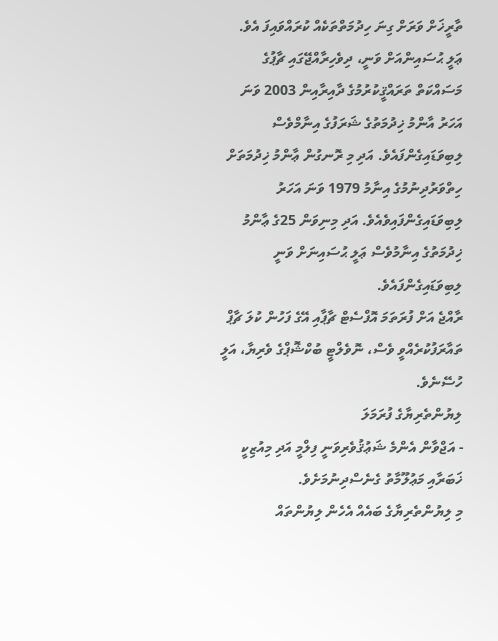ތާރީޚަށް ވަރަށް ގިނަ ހިދުމަތްތަކެއް ކުރައްވައިފަ އެވެ.
ޢަލީ ޙުސައިންއަށް ވަނީ، ދިވެހިރާއްޖޭގައި ޗާޕުގެ މަސައްކަތް ތަރައްޤީކުރުމުގެ ދާއިރާއިން 2003 ވަނަ އަހަރު އާންމު ޚިދުމަތުގެ ޝަރަފުގެ އިނާމްވެސް ލިބިވަޑައިގެންފައެވެ. އަދި މި ރޮނގުން ޢާންމު ޚިދުމަތަށް ހިތްވަރުދިނުމުގެ އިނާމު 1979 ވަނަ އަހަރު ލިބިވަޑައިގެންފައިވެއެވެ. އަދި މިނިވަން 25ގެ ޢާންމު ޚިދުމަތުގެ އިނާމުވެސް ޢަލީ ޙުސައިނަށް ވަނީ ލިބިވަޑައިގެންފައެވެ.
ރާއްޖެ އަށް ފުރަތަމަ އޮފްސެޓް ޗާޕާއި އޭގެ ފަހުން ކުލަ ޗާޕް ތައާރަފުކުރެއްވީ ވެސް، ނޮވެލްޓީ ބުކްޝޮޕްގެ ވެރިޔާ، އަލީ ހުސޭނެވެ.
ލިޔުންތެރިޔާގެ ފުރަމަލަ
- އަޖްވާން އެންމެ ޝަޢުޤުވެރިވަނީ ފިލްމީ އަދި މިއުޒިކީ ޚަބަރާއި މަޢުލޫމާތު ގެނެސްދިނުމަށެވެ.
މި ލިޔުންތެރިޔާގެ ބައެއް އެހެން ލިޔުންތައް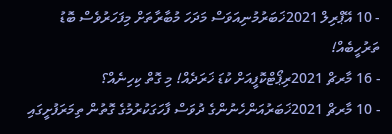- 10 އޭޕްރިލް 2021ޚަބަރުމުނިއަވަސް މަދަހަ މުބާރާތަށް މިފަހަރުވެސް ބޮޑު ތަރުހީބެއް!
- 16 މާރޗް 2021ރިޕޯޓްކޮފީއަށް ކުޑަ ޚަރަދެއް! މި ގޮތް ކިހިނެއް؟
- 10 މާރޗް 2021ޚަބަރުއަންހެނުންގެ ދުވަސް ފާހަގަކުރުމުގެ ގޮތުން ތިމަރަފުށީގައި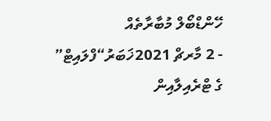ހޭންޑްބޯލް މުބާރާތެއް
- 2 މާރޗް 2021ޚަބަރު“ފްލައިޓް” ގެ ޓްރެއިލާއިން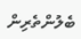ބެލުންތެރިން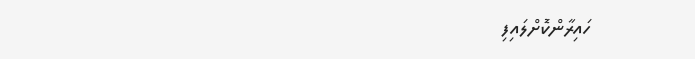ހައިރާންކޮށްލައިފި